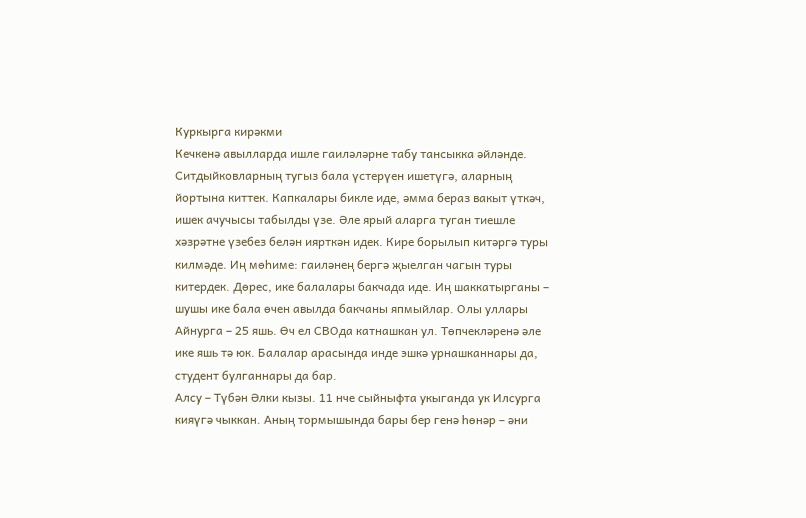Куркырга кирәкми
Кечкенә авылларда ишле гаиләләрне табу тансыкка әйләнде. Ситдыйковларның тугыз бала үстерүен ишетүгә, аларның йортына киттек. Капкалары бикле иде, әмма бераз вакыт үткәч, ишек ачучысы табылды үзе. Әле ярый аларга туган тиешле хәзрәтне үзебез белән иярткән идек. Кире борылып китәргә туры килмәде. Иң мөһиме: гаиләнең бергә җыелган чагын туры китердек. Дөрес, ике балалары бакчада иде. Иң шаккатырганы – шушы ике бала өчен авылда бакчаны япмыйлар. Олы уллары Айнурга – 25 яшь. Өч ел СВОда катнашкан ул. Төпчекләренә әле ике яшь тә юк. Балалар арасында инде эшкә урнашканнары да, студент булганнары да бар.
Алсу – Түбән Әлки кызы. 11 нче сыйныфта укыганда ук Илсурга кияүгә чыккан. Аның тормышында бары бер генә һөнәр – әни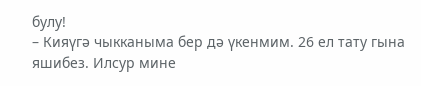булу!
– Кияүгә чыкканыма бер дә үкенмим. 26 ел тату гына яшибез. Илсур мине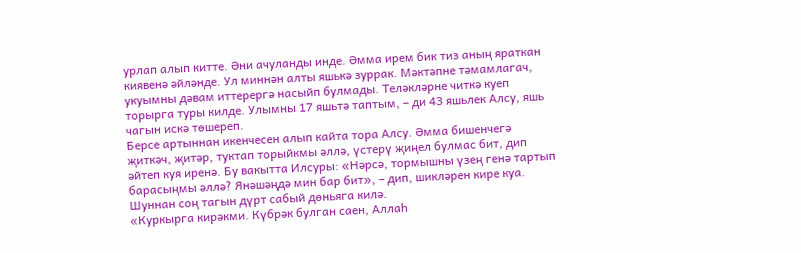урлап алып китте. Әни ачуланды инде. Әмма ирем бик тиз аның яраткан киявенә әйләнде. Ул миннән алты яшькә зуррак. Мәктәпне тәмамлагач, укуымны дәвам иттерергә насыйп булмады. Теләкләрне читкә куеп торырга туры килде. Улымны 17 яшьтә таптым, – ди 43 яшьлек Алсу, яшь чагын искә төшереп.
Берсе артыннан икенчесен алып кайта тора Алсу. Әмма бишенчегә җиткәч, җитәр, туктап торыйкмы әллә, үстерү җиңел булмас бит, дип әйтеп куя иренә. Бу вакытта Илсуры: «Нәрсә, тормышны үзең генә тартып барасыңмы әллә? Янәшәңдә мин бар бит», – дип, шикләрен кире куа. Шуннан соң тагын дүрт сабый дөньяга килә.
«Куркырга кирәкми. Күбрәк булган саен, Аллаһ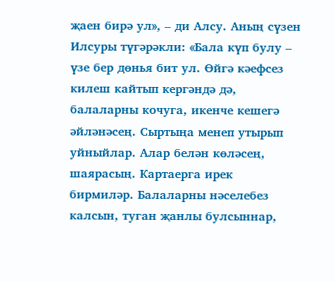җаен бирә ул», – ди Алсу. Аның сүзен Илсуры түгәрәкли: «Бала күп булу – үзе бер дөнья бит ул. Өйгә кәефсез килеш кайтып кергәндә дә, балаларны кочуга, икенче кешегә әйләнәсең. Сыртыңа менеп утырып уйныйлар. Алар белән көләсең, шаярасың. Картаерга ирек бирмиләр. Балаларны нәселебез калсын, туган җанлы булсыннар,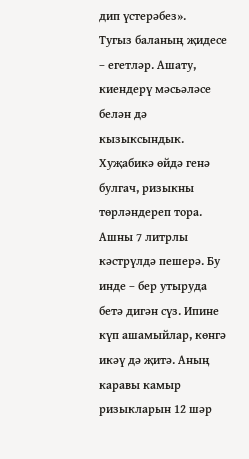дип үстерәбез».
Тугыз баланың җидесе – егетләр. Ашату, киендерү мәсьәләсе белән дә кызыксындык. Хуҗабикә өйдә генә булгач, ризыкны төрләндереп тора. Ашны 7 литрлы кәстрүлдә пешерә. Бу инде – бер утыруда бетә дигән сүз. Ипине күп ашамыйлар, көнгә икәү дә җитә. Аның каравы камыр ризыкларын 12 шәр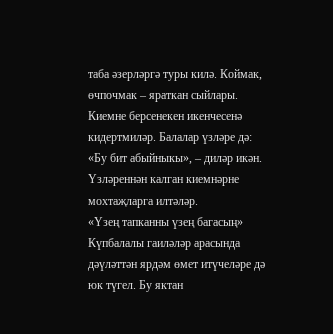таба әзерләргә туры килә. Коймак, өчпочмак – яраткан сыйлары. Киемне берсенекен икенчесенә кидертмиләр. Балалар үзләре дә: «Бу бит абыйныкы», – диләр икән. Үзләреннән калган киемнәрне мохтаҗларга илтәләр.
«Үзең тапканны үзең багасың»
Күпбалалы гаиләләр арасында дәүләттән ярдәм өмет итүчеләре дә юк түгел. Бу яктан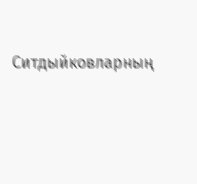Ситдыйковларның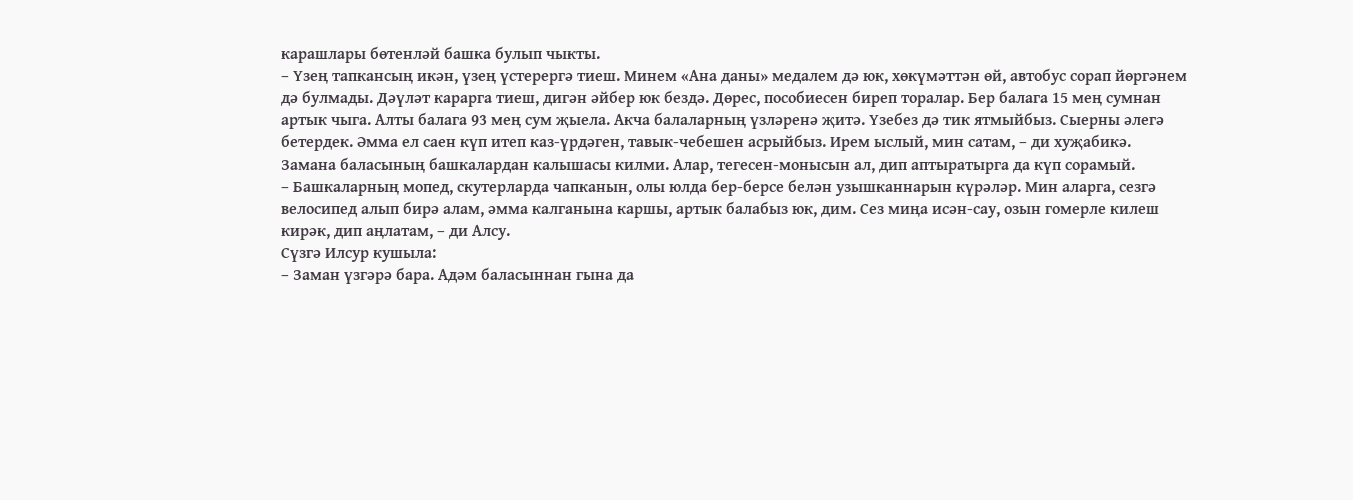карашлары бөтенләй башка булып чыкты.
– Үзең тапкансың икән, үзең үстерергә тиеш. Минем «Ана даны» медалем дә юк, хөкүмәттән өй, автобус сорап йөргәнем дә булмады. Дәүләт карарга тиеш, дигән әйбер юк бездә. Дөрес, пособиесен биреп торалар. Бер балага 15 мең сумнан артык чыга. Алты балага 93 мең сум җыела. Акча балаларның үзләренә җитә. Үзебез дә тик ятмыйбыз. Сыерны әлегә бетердек. Әмма ел саен күп итеп каз-үрдәген, тавык-чебешен асрыйбыз. Ирем ыслый, мин сатам, – ди хуҗабикә.
Замана баласының башкалардан калышасы килми. Алар, тегесен-монысын ал, дип аптыратырга да күп сорамый.
– Башкаларның мопед, скутерларда чапканын, олы юлда бер-берсе белән узышканнарын күрәләр. Мин аларга, сезгә велосипед алып бирә алам, әмма калганына каршы, артык балабыз юк, дим. Сез миңа исән-сау, озын гомерле килеш кирәк, дип аңлатам, – ди Алсу.
Сүзгә Илсур кушыла:
– Заман үзгәрә бара. Адәм баласыннан гына да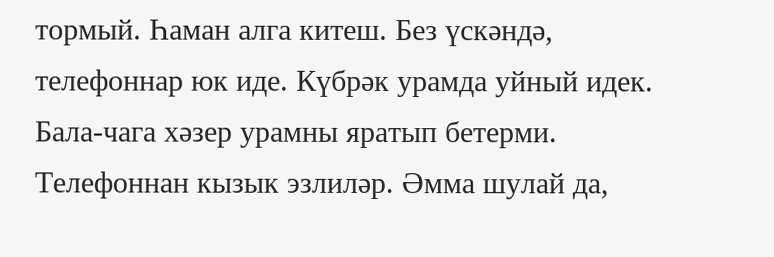тормый. Һаман алга китеш. Без үскәндә, телефоннар юк иде. Күбрәк урамда уйный идек. Бала-чага хәзер урамны яратып бетерми. Телефоннан кызык эзлиләр. Әмма шулай да,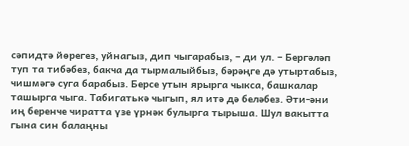сәпидтә йөрегез, уйнагыз, дип чыгарабыз, – ди ул. – Бергәләп туп та тибәбез, бакча да тырмалыйбыз, бәрәңге дә утыртабыз, чишмәгә суга барабыз. Берсе утын ярырга чыкса, башкалар ташырга чыга. Табигатькә чыгып, ял итә дә беләбез. Әти-әни иң беренче чиратта үзе үрнәк булырга тырыша. Шул вакытта гына син балаңны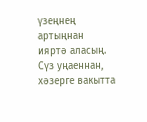үзеңнең артыңнан ияртә аласың.
Сүз уңаеннан, хәзерге вакытта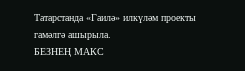Татарстанда «Гаилә» илкүләм проекты гамәлгә ашырыла.
БЕЗНЕҢ МАКС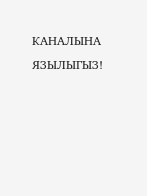КАНАЛЫНА ЯЗЫЛЫГЫЗ!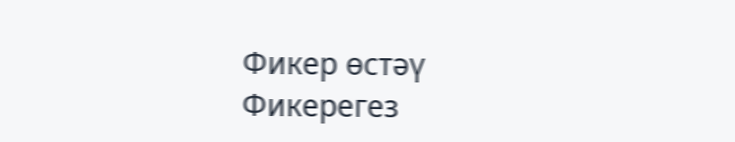Фикер өстәү
Фикерегез